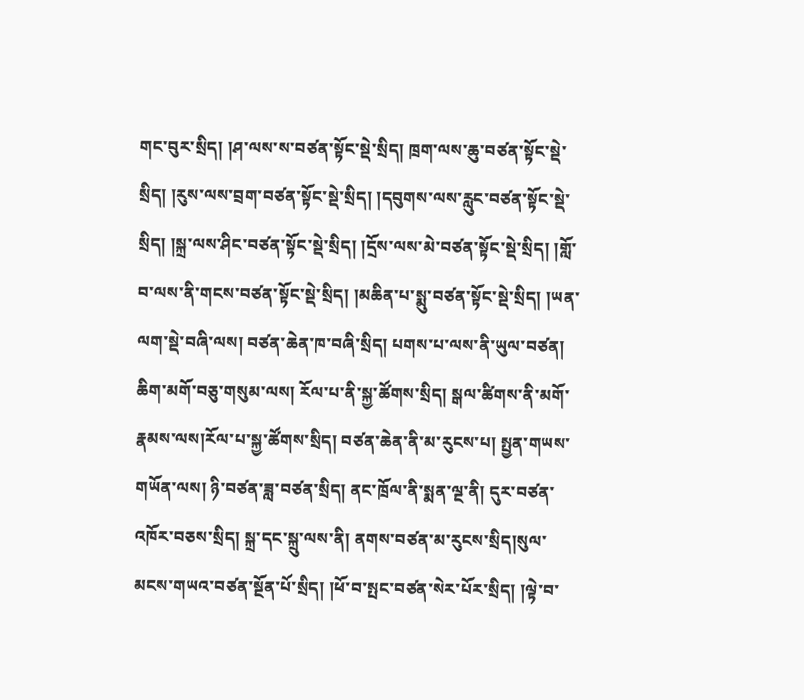གང་བུར་སྲིད། །ཤ་ལས་ས་བཙན་སྟོང་སྡེ་སྲིད། ཁྲག་ལས་ཆུ་བཙན་སྟོང་སྡེ་སྲིད། །རུས་ལས་བྲག་བཙན་སྟོང་སྡེ་སྲིད། །དབུགས་ལས་རླུང་བཙན་སྟོང་སྡེ་སྲིད། །སྐྲ་ལས་ཤིང་བཙན་སྟོང་སྡེ་སྲིད། །དྲོས་ལས་མེ་བཙན་སྟོང་སྡེ་སྲིད། །གློ་བ་ལས་ནི་གངས་བཙན་སྟོང་སྡེ་སྲིད། །མཆིན་པ་སྨུ་བཙན་སྟོང་སྡེ་སྲིད། །ཡན་ལག་སྡེ་བཞི་ལས། བཙན་ཆེན་ཁ་བཞི་སྲིད། པགས་པ་ལས་ནི་ཡུལ་བཙན། ཆིག་མགོ་བཅུ་གསུམ་ལས། རོལ་པ་ནི་སྐྱ་ཚོགས་སྲིད། སྒལ་ཚིགས་ནི་མགོ་རྣམས་ལས།རོལ་པ་སྐྱ་ཚོགས་སྲིད། བཙན་ཆེན་ནི་མ་རུངས་པ། སྤྱན་གཡས་གཡོན་ལས། ཉི་བཙན་ཟླ་བཙན་སྲིད། ནང་ཁྲོལ་ནི་སྨན་ལྔ་ནི། དུར་བཙན་འཁོར་བཅས་སྲིད། སྐྲ་དང་སྐྲུ་ལས་ནི། ནགས་བཙན་མ་རུངས་སྲིད།སུལ་མངས་གཡའ་བཙན་སྔོན་པོ་སྲིད། །ཕོ་བ་སྤང་བཙན་སེར་པོར་སྲིད། །ལྟེ་བ་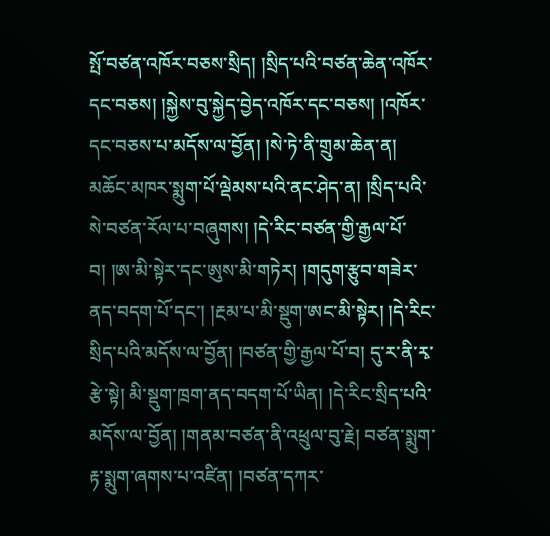སྤོ་བཙན་འཁོར་བཅས་སྲིད། །སྲིད་པའི་བཙན་ཆེན་འཁོར་དང་བཅས། །སྐྱེས་བུ་སྐྱེད་བྱེད་འཁོར་དང་བཅས། །འཁོར་དང་བཅས་པ་མདོས་ལ་བྱོན། །སེ་ཏེ་ནི་གྲུམ་ཆེན་ན། མཆོང་མཁར་སྨུག་པོ་ལྡེམས་པའི་ནང་ཤེད་ན། །སྲིད་པའི་སེ་བཙན་རོལ་པ་བཞུགས། །དེ་རིང་བཙན་གྱི་རྒྱལ་པོ་བ། །ཨ་མི་སྟེར་དང་ཨུས་མི་གཏེར། །གདུག་རྩུབ་གཟེར་ནད་བདག་པོ་དང་། །རྔམ་པ་མི་སྡུག་ཨང་མི་སྟེར། །དེ་རིང་སྲིད་པའི་མདོས་ལ་བྱོན། །བཙན་གྱི་རྒྱལ་པོ་བ། དུ་ར་ནི་རྭ་རྩེ་སྟེ། མི་སྡུག་ཁྲག་ནད་བདག་པོ་ཡིན། །དེ་རིང་སྲིད་པའི་མདོས་ལ་བྱོན། །གནམ་བཙན་ནི་འཕྲུལ་བུ་རྗེ། བཙན་སྨུག་རྟ་སྨུག་ཞགས་པ་འཛིན། །བཙན་དཀར་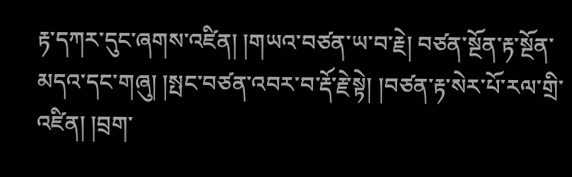རྟ་དཀར་དུང་ཞགས་འཛིན། །གཡའ་བཙན་ཡ་བ་རྗེ། བཙན་སྔོན་རྟ་སྔོན་མདའ་དང་གཞུ། །སྤང་བཙན་འབར་བ་རྡོ་རྗེ་སྟེ། །བཙན་རྟ་སེར་པོ་རལ་གྲི་འཛིན། །བྲག་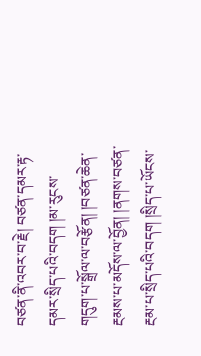བཙན་ནི་འབར་བ་རྗེ། བཙན་དམར་རྟ་དམར་སྲིད་པའི་བདག །མ་རུངས་གདུག་པ་སྒྲོལ་ལ་བརྩོན། །བཙན་ཆེན་རྔམས་པ་མདོས་ལ་བྱོན། །ནགས་བཙན་རྔམ་པ་སྲིད་པའི་བདག །སྲིད་པ་ཡོངས་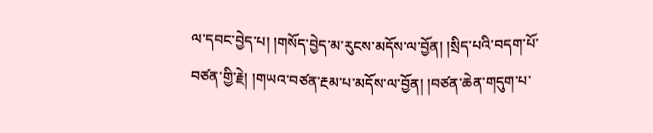ལ་དབང་བྱེད་པ། །གསོད་བྱེད་མ་རུངས་མདོས་ལ་བྱོན། །སྲིད་པའི་བདག་པོ་བཙན་གྱི་རྗེ། །གཡའ་བཙན་རྔམ་པ་མདོས་ལ་བྱོན། །བཙན་ཆེན་གདུག་པ་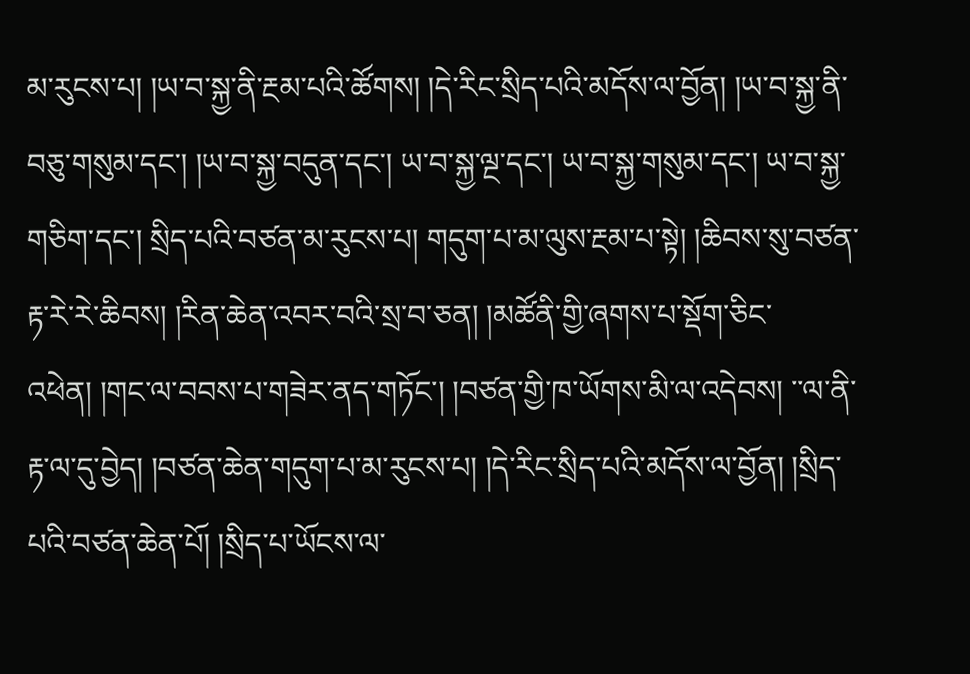མ་རུངས་པ། །ཡ་བ་སྐྱ་ནི་རྔམ་པའི་ཚོགས། །དེ་རིང་སྲིད་པའི་མདོས་ལ་བྱོན། །ཡ་བ་སྐྱ་ནི་བཅུ་གསུམ་དང་། །ཡ་བ་སྐྱ་བདུན་དང་། ཡ་བ་སྐྱ་ལྔ་དང་། ཡ་བ་སྐྱ་གསུམ་དང་། ཡ་བ་སྐྱ་གཅིག་དང་། སྲིད་པའི་བཙན་མ་རུངས་པ། གདུག་པ་མ་ལུས་རྔམ་པ་སྟེ། །ཆིབས་སུ་བཙན་རྟ་རེ་རེ་ཆིབས། །རིན་ཆེན་འབར་བའི་སྲ་བ་ཅན། །མཚོནི་གྱི་ཞགས་པ་སྡོག་ཅིང་འཕེན། །གང་ལ་བབས་པ་གཟེར་ནད་གཏོང་། །བཙན་གྱི་ཁ་ཡོགས་མི་ལ་འདེབས། ་་ལ་ནི་རྟ་ལ་དུ་བྱེད། །བཙན་ཆེན་གདུག་པ་མ་རུངས་པ། །དེ་རིང་སྲིད་པའི་མདོས་ལ་བྱོན། །སྲིད་པའི་བཙན་ཆེན་པོ། །སྲིད་པ་ཡོངས་ལ་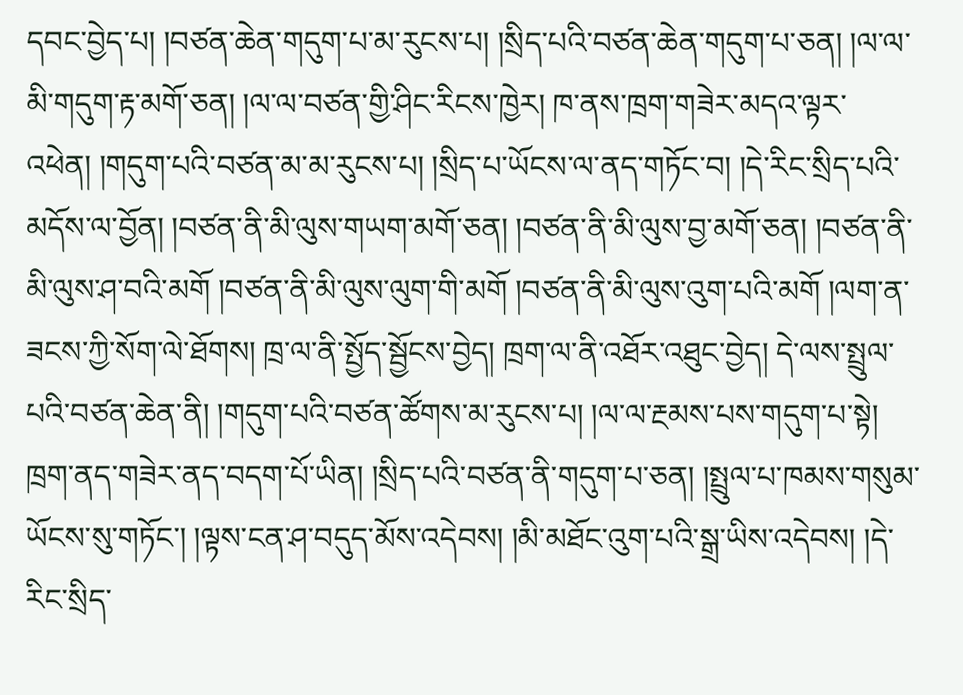དབང་བྱེད་པ། །བཙན་ཆེན་གདུག་པ་མ་རུངས་པ། །སྲིད་པའི་བཙན་ཆེན་གདུག་པ་ཅན། །ལ་ལ་མི་གདུག་རྟ་མགོ་ཅན། །ལ་ལ་བཙན་གྱི་ཤིང་རིངས་ཁྱེར། ཁ་ནས་ཁྲག་གཟེར་མདའ་ལྟར་འཕེན། །གདུག་པའི་བཙན་མ་མ་རུངས་པ། །སྲིད་པ་ཡོངས་ལ་ནད་གཏོང་བ། །དེ་རིང་སྲིད་པའི་མདོས་ལ་བྱོན། །བཙན་ནི་མི་ལུས་གཡག་མགོ་ཅན། །བཙན་ནི་མི་ལུས་བྱ་མགོ་ཅན། །བཙན་ནི་མི་ལུས་ཤ་བའི་མགོ །བཙན་ནི་མི་ལུས་ལུག་གི་མགོ །བཙན་ནི་མི་ལུས་འུག་པའི་མགོ །ལག་ན་ཟངས་ཀྱི་སོག་ལེ་ཐོགས། ཁྲ་ལ་ནི་སྤྱོད་སྦྱོངས་བྱེད། ཁྲག་ལ་ནི་འཐོར་འཐུང་བྱེད། དེ་ལས་སྤྲུལ་པའི་བཙན་ཆེན་ནི། །གདུག་པའི་བཙན་ཚོགས་མ་རུངས་པ། །ལ་ལ་རྔམས་པས་གདུག་པ་སྟེ། ཁྲག་ནད་གཟེར་ནད་བདག་པོ་ཡིན། །སྲིད་པའི་བཙན་ནི་གདུག་པ་ཅན། །སྤྲུལ་པ་ཁམས་གསུམ་ཡོངས་སུ་གཏོང་། །ལྟས་ངན་ཤ་བདུད་མོས་འདེབས། །མི་མཐོང་འུག་པའི་སྒྲ་ཡིས་འདེབས། །དེ་རིང་སྲིད་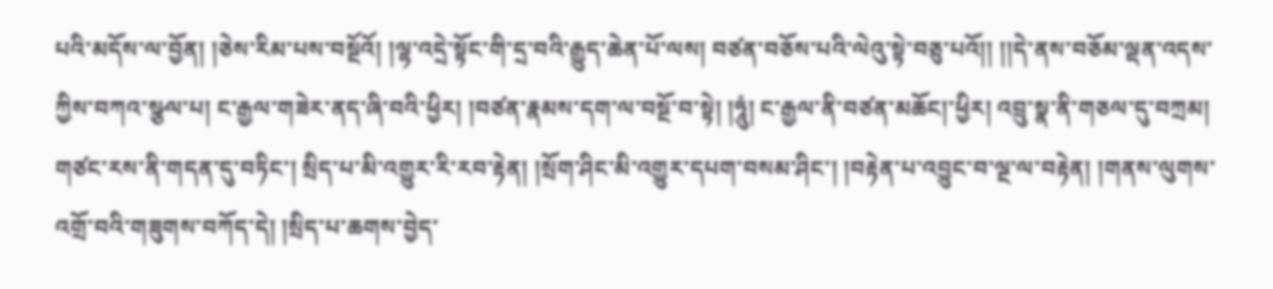པའི་མདོས་ལ་བྱོན། །ཅེས་རིམ་པས་བསྔོའོ། །ལྷ་འདྲེ་སྟོང་གི་དྲ་བའི་རྒྱུད་ཆེན་པོ་ལས། བཙན་བཅོས་པའི་ལེའུ་སྟེ་བཅུ་པའོ།། །།དེ་ནས་བཅོམ་ལྡན་འདས་ཀྱིས་བཀའ་སྩལ་པ། ང་རྒྱལ་གཟེར་ནད་ཞི་བའི་ཕྱིར། །བཙན་རྣམས་དག་ལ་བསྔོ་བ་སྟེ། །ཧཱུཾ། ང་རྒྱལ་ནི་བཙན་མཆོང།་ཕྱིར། འབྲུ་སྣ་ནི་གཅལ་དུ་བཀྲམ། གཙང་རས་ནི་གདན་དུ་བཏིང་། སྲིད་པ་མི་འགྱུར་རི་རབ་རྟེན། །སྲོག་ཤིང་མི་འགྱུར་དཔག་བསམ་ཤིང་། །བརྟེན་པ་འབྱུང་བ་ལྔ་ལ་བརྟེན། །གནས་ལུགས་འགྲོ་བའི་གཟུགས་བཀོད་དེ། །སྲིད་པ་ཆགས་བྱེད་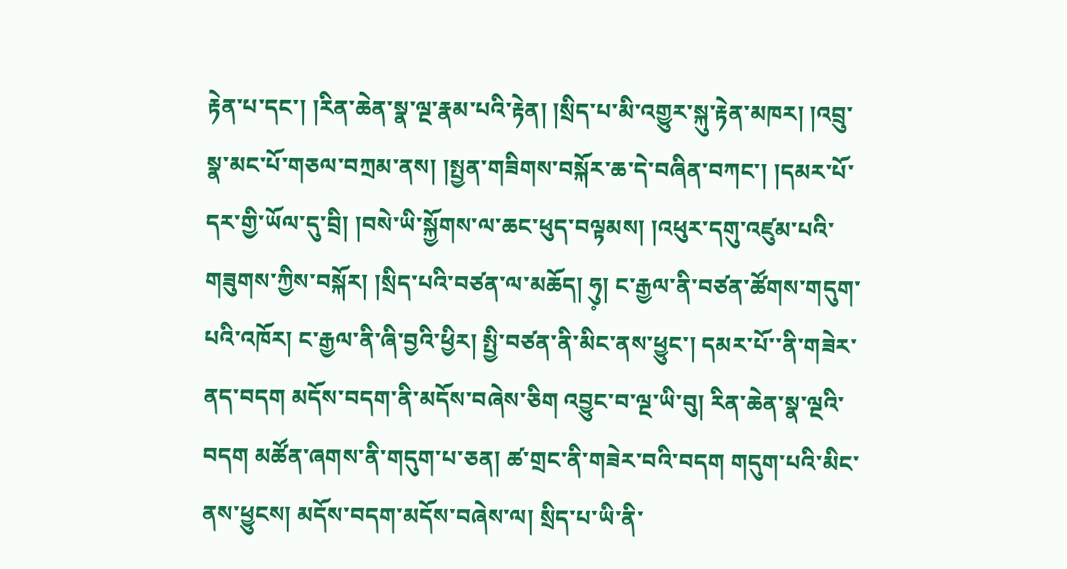རྟེན་པ་དང་། །རིན་ཆེན་སྣ་ལྔ་རྣམ་པའི་རྟེན། །སྲིད་པ་མི་འགྱུར་སྐུ་རྟེན་མཁར། །འབྲུ་སྣ་མང་པོ་གཅལ་བཀྲམ་ནས། །སྤྱན་གཟིགས་བསྐོར་ཆ་དེ་བཞིན་བཀང་། །དམར་པོ་དར་གྱི་ཡོལ་དུ་བྲི། །བསེ་ཡི་སྐྱོགས་ལ་ཆང་ཕུད་བལྟམས། །འཕུར་དགུ་འཛུམ་པའི་གཟུགས་ཀྱིས་བསྐོར། །སྲིད་པའི་བཙན་ལ་མཆོད། ཧུ༷། ང་རྒྱལ་ནི་བཙན་ཚོགས་གདུག་པའི་འཁོར། ང་རྒྱལ་ནི་ཞི་བྱའི་ཕྱིར། སྤྱི་བཙན་ནི་མིང་ནས་ཕྱུང་། དམར་པོ་་ནི་གཟེར་ནད་བདག མདོས་བདག་ནི་མདོས་བཞེས་ཅིག འབྱུང་བ་ལྔ་ཡི་བུ། རིན་ཆེན་སྣ་ལྔའི་བདག མཚོན་ཞགས་ནི་གདུག་པ་ཅན། ཚ་གྲང་ནི་གཟེར་བའི་བདག གདུག་པའི་མིང་ནས་ཕྱུངས། མདོས་བདག་མདོས་བཞེས་ལ། སྲིད་པ་ཡི་ནི་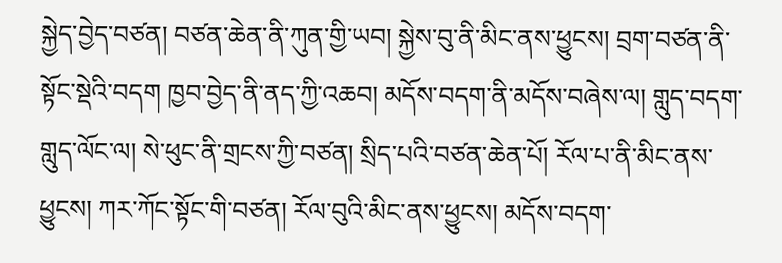སྐྱེད་བྱེད་བཙན། བཙན་ཆེན་ནི་ཀུན་གྱི་ཡབ། སྐྱེས་བུ་ནི་མིང་ནས་ཕྱུངས། བྲག་བཙན་ནི་སྟོང་སྡེའི་བདག ཁྱབ་བྱེད་ནི་ནད་ཀྱི་འཆབ། མདོས་བདག་ནི་མདོས་བཞེས་ལ། གླུད་བདག་གླུད་ལོང་ལ། སེ་ཕུང་ནི་གྲངས་ཀྱི་བཙན། སྲིད་པའི་བཙན་ཆེན་པོ། རོལ་པ་ནི་མིང་ནས་ཕྱུངས། ཀར་ཀོང་སྟོང་གི་བཙན། རོལ་བུའི་མིང་ནས་ཕྱུངས། མདོས་བདག་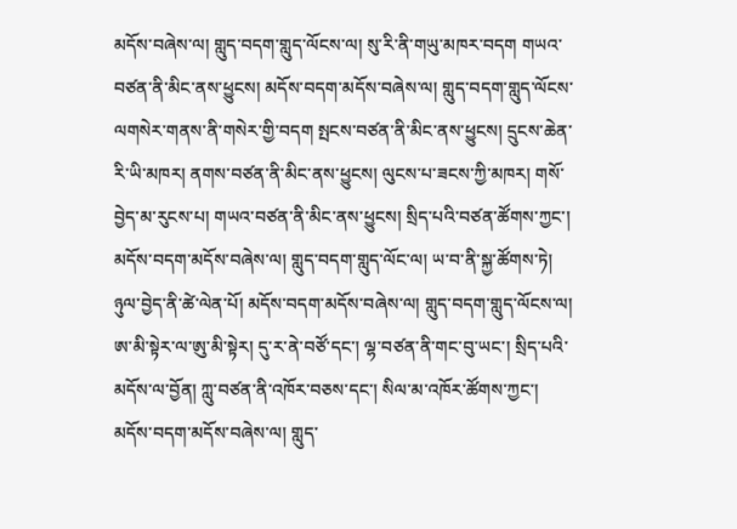མདོས་བཞེས་ལ། གླུད་བདག་གླུད་ལོངས་ལ། སུ་རི་ནི་གཡུ་མཁར་བདག གཡའ་བཙན་ནི་མིང་ནས་ཕྱུངས། མདོས་བདག་མདོས་བཞེས་ལ། གླུད་བདག་གླུད་ལོངས་ལགསེར་གནས་ནི་གསེར་གྱི་བདག སྤངས་བཙན་ནི་མིང་ནས་ཕྱུངས། དྲུངས་ཆེན་རི་ཡི་མཁར། ནགས་བཙན་ནི་མིང་ནས་ཕྱུངས། ལུངས་པ་ཟངས་ཀྱི་མཁར། གསོ་བྱེད་མ་རུངས་པ། གཡའ་བཙན་ནི་མིང་ནས་ཕྱུངས། སྲིད་པའི་བཙན་ཚོགས་ཀྱང་། མདོས་བདག་མདོས་བཞེས་ལ། གླུད་བདག་གླུད་ལོང་ལ། ཡ་བ་ནི་སྐྱ་ཚོགས་ཏེ། ཉུལ་བྱེད་ནི་ཚེ་ལེན་པོ། མདོས་བདག་མདོས་བཞེས་ལ། གླུད་བདག་གླུད་ལོངས་ལ། ཨ་མི་སྟེར་ལ་ཨུ་མི་སྟེར། དུ་ར་ནེ་བཙོ་དང་། ལྷ་བཙན་ནི་གང་བུ་ཡང་། སྲིད་པའི་མདོས་ལ་བྱོན། ཀླུ་བཙན་ནི་འཁོར་བཅས་དང་། སིལ་མ་འཁོར་ཚོགས་ཀྱང་། མདོས་བདག་མདོས་བཞེས་ལ། གླུད་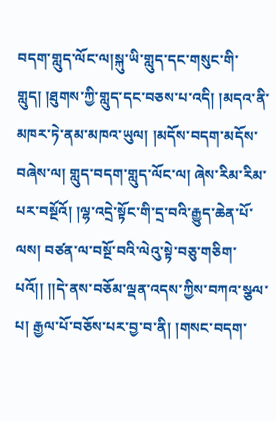བདག་གླུད་ལོང་ལ།སྐུ་ཡི་གླུད་དང་གསུང་གི་གླུད། །ཐུགས་ཀྱི་གླུད་དང་བཅས་པ་འདི། །མདའ་ནི་མཁར་ཏེ་ནམ་མཁའ་ཡུལ། །མདོས་བདག་མདོས་བཞེས་ལ། གླུད་བདག་གླུད་ལོང་ལ། ཞེས་རིམ་རིམ་པར་བསྔོའོ། །ལྷ་འདྲེ་སྟོང་གི་དྲ་བའི་རྒྱུད་ཆེན་པོ་ལས། བཙན་ལ་བསྔོ་བའི་ལེའུ་སྟེ་བཅུ་གཅིག་པའོ།། །།དེ་ནས་བཅོམ་ལྡན་འདས་ཀྱིས་བཀའ་སྩལ་པ། རྒྱལ་པོ་བཅོས་པར་བྱ་བ་ནི། །གསང་བདག་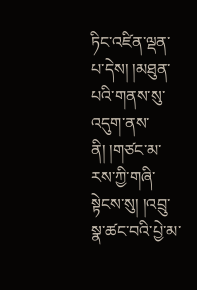ཏིང་འཛིན་ལྡན་པ་དེས། །མཐུན་པའི་གནས་སུ་འདུག་ནས་ནི། །གཙང་མ་རས་ཀྱི་གཞི་སྟེངས་སུ། །འབྲུ་སྣ་ཚང་བའི་པྱེ་མ་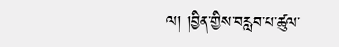ལ། །བྱིན་གྱིས་བརླབ་པ་ཚུལ་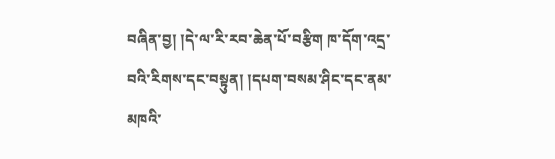བཞིན་བྱ། །དེ་ལ་རི་རབ་ཆེན་པོ་བརྩིག ཁ་དོག་འདྲ་བའི་རིགས་དང་བསྟུན། །དཔག་བསམ་ཤིང་དང་ནམ་མཁའི་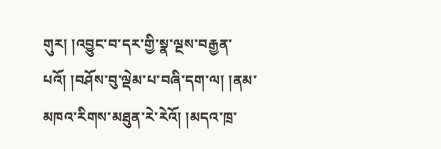གུར། །འབྱུང་བ་དར་གྱི་སྣ་ལྔས་བརྒྱན་པའོ། །བཤོས་བུ་ལྡེམ་པ་བཞི་དག་ལ། །ནམ་མཁའ་རིགས་མཐུན་རེ་རེའོ། །མདའ་ཁྲ་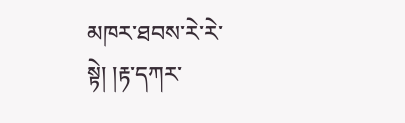མཁར་ཐབས་རེ་རེ་སྟེ། །རྟ་དཀར་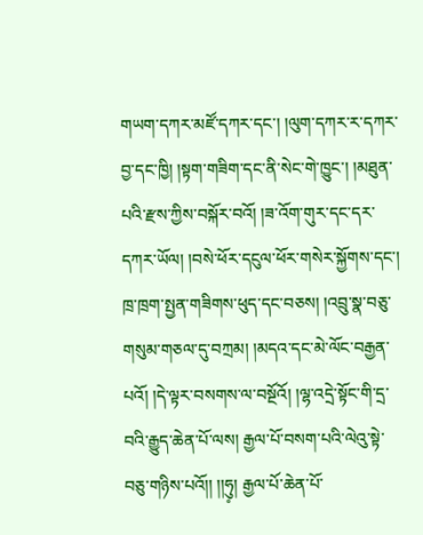གཡག་དཀར་མཛོ་དཀར་དང་། །ལུག་དཀར་ར་དཀར་བྱ་དང་ཁྱི། །སྟག་གཟིག་དང་ནི་སེང་གེ་ཁྱུང་། །མཐུན་པའི་རྫས་ཀྱིས་བསྐོར་བའོ། །ཟ་འོག་གུར་དང་དར་དཀར་ཡོལ། །བསེ་ཕོར་དངུལ་ཕོར་གསེར་སྐྱོགས་དང་། ཁྲ་ཁྲག་སྤྱན་གཟིགས་ཕུད་དང་བཅས། །འབྲུ་སྣ་བཅུ་གསུམ་གཅལ་དུ་བཀྲམ། །མདའ་དང་མེ་ལོང་བརྒྱན་པའོ། །དེ་ལྟར་བསགས་ལ་བསྔོའོ། །ལྷ་འདྲེ་སྟོང་གི་དྲ་བའི་རྒྱུད་ཆེན་པོ་ལས། རྒྱལ་པོ་བསག་པའི་ལེའུ་སྟེ་བཅུ་གཉིས་པའོ།། །།ཧུ༷། རྒྱལ་པོ་ཆེན་པོ་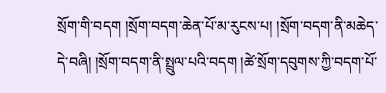སྲོག་གི་བདག །སྲོག་བདག་ཆེན་པོ་མ་རུངས་པ། །སྲོག་བདག་ནི་མཆེད་དེ་བཞི། །སྲོག་བདག་ནི་སྤྲུལ་པའི་བདག །ཚེ་སྲོག་དབུགས་ཀྱི་བདག་པོ་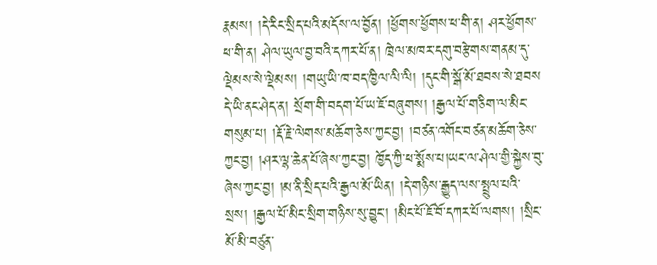རྣམས། །དེ་རིང་སྲིད་པའི་མདོས་ལ་བྱོན། །ཕྱོགས་ཕྱོགས་ཕ་གི་ན། ཤར་ཕྱོགས་ཕ་གི་ན། ཤེལ་ཡུལ་བྱ་བའི་དཀར་པོ་ན། ཁྲེལ་མཁར་དགུ་བརྩེགས་གནམ་དུ་ལྡེམས་སེ་ལྡེམས། །གཡུ་ཡི་ཁ་བད་ཁྱིལ་ལི་ལི། །དུང་གི་སྒོ་མོ་ཐབས་སེ་ཐབས དེ་ཡི་ནང་ཤེད་ན། སྲོག་གི་བདག་པོ་ཡ་ཇོ་བཞུགས། །རྒྱལ་པོ་གཅིག་ལ་མིང་གསུམ་པ། །རྡོ་རྗེ་ལེགས་མཆོག་ཅེས་ཀྱང་བྱ། །བཙན་འགོང་བཙན་མཆོག་ཅེས་ཀྱང་བྱ། །ཤར་ལྷ་ཆེན་པོ་ཞེས་ཀྱང་བྱ། ཁྱོད་ཀྱི་ཕ་སྨོས་པ།ཡང་ལ་ཤེལ་གྱི་སྐྱེས་བུ་ཞེས་ཀྱང་བྱ། །མ་ནི་སྲིད་པའི་རྒྱལ་མོ་ཡིན། །དེ་གཉིས་རྒྱུད་ལས་སྤྲུལ་པའི་སྲས། །རྒྱལ་པོ་མིང་སྲིག་གཉིས་སུ་བྱུང་། །མིང་པོ་ཇོ་བོ་དཀར་པོ་ལགས། །སྲིང་མོ་མི་བཙུན་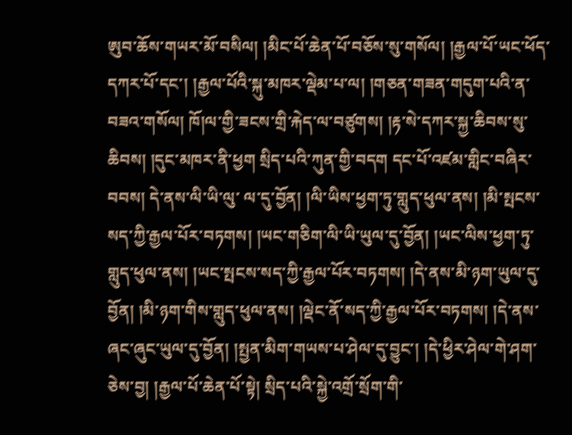ཨུབ་ཆོས་གཡར་མོ་བསིལ། །མིང་པོ་ཆེན་པོ་བཅོས་སུ་གསོལ། །རྒྱལ་པོ་ཡང་ཕོད་དཀར་པོ་དང་། །རྒྱལ་པོའི་སྐུ་མཁར་ལྡེམ་པ་ལ། །གཅན་གཟན་གདུག་པའི་ན་བཟའ་གསོལ། ཁོ།ལ་གྱི་ཟངས་གྲི་རྐེད་ལ་བཙུགས། །རྟ་སེ་དཀར་སྐྱ་ཆིབས་སུ་ཆིབས། །དུང་མཁར་ནི་ཕྱག སྲིད་པའི་ཀུན་གྱི་བདག དང་པོ་འཛམ་གླིང་བཞིར་བབས། དེ་ནས་ལི་ཡི་ལུ་ ལ་དུ་བྱོན། །ལི་ཡིས་ཕྱག་ཏུ་གླུད་ཕུལ་ནས། །མི་སྤངས་སད་ཀྱི་རྒྱལ་པོར་བཏགས། །ཡང་གཅིག་ལི་ཡི་ཡུལ་དུ་བྱོན། །ཡང་ལིས་ཕྱག་ཏུ་གླུད་ཕུལ་ནས། །ཡང་སྤངས་སད་ཀྱི་རྒྱལ་པོར་བཏགས། །དེ་ནས་མི་ཉག་ཡུལ་དུ་བྱོན། །མི་ཉག་གིས་གླུད་ཕུལ་ནས། །ལྡེང་ནོ་སད་ཀྱི་རྒྱལ་པོར་བཏགས། །དེ་ནས་ཞང་ཞུང་ཡུལ་དུ་བྱོན། །སྤྱན་མིག་གཡས་པ་ཤེལ་དུ་བྱུང་། །དེ་ཕྱིར་ཤེལ་གེ་ཤག་ཅེས་བྱ། །རྒྱལ་པོ་ཆེན་པོ་སྟེ། སྲིད་པའི་སྐྱེ་འགྲོ་སྲོག་གི་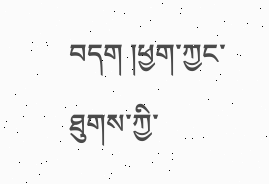བདག །ཕྱག་ཀྱང་ཐུགས་ཀྱི་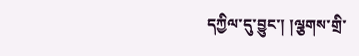དཀྱིལ་དུ་བྱུང་། །ལྕགས་གྲི་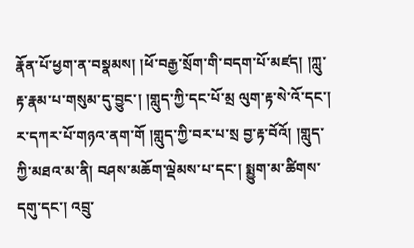རྣོན་པོ་ཕྱག་ན་བསྣམས། །ཕོ་བརྒྱ་སྲོག་གི་བདག་པོ་མཛད། །ཀླུ་རྟ་རྣམ་པ་གསུམ་དུ་བྱུང་། །གླུད་ཀྱི་དང་པོ་མྲ ལུག་རྟ་སེ་འོ་དང་། ར་དཀར་པོ་གཉའ་ནག་གོ །གླུད་ཀྱི་བར་པ་སྲ བྱ་རྟ་བོའོ། །གླུད་ཀྱི་མཐའ་མ་ནི། བཤས་མཆོག་ལྡེམས་པ་དང་། སྨྱུག་མ་ཚིགས་དགུ་དང་། འབྲུ་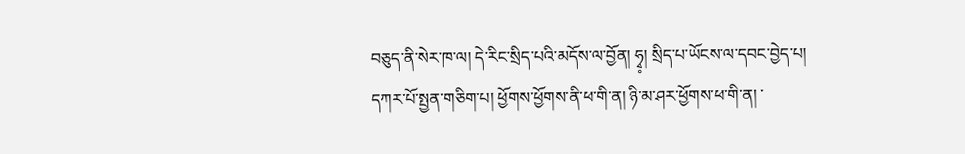བཅུད་ནི་སེར་ཁ་ལ། དེ་རིང་སྲིད་པའི་མདོས་ལ་བྱོན། ཧྭ༷། སྲིད་པ་ཡོངས་ལ་དབང་བྱེད་པ། དཀར་པོ་སྤྱན་གཅིག་པ། ཕྱོགས་ཕྱོགས་ནི་ཕ་གི་ན། ཉི་མ་ཤར་ཕྱོགས་ཕ་གི་ན། ་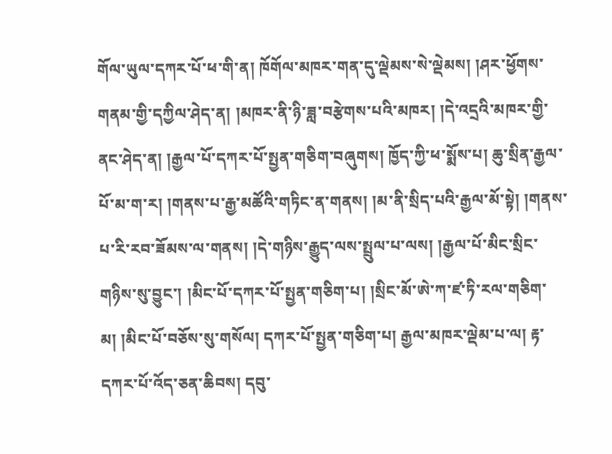གོལ་ཡུལ་དཀར་པོ་ཕ་གི་ན། ཁོགོལ་མཁར་གན་དུ་ལྡེམས་སེ་ལྡེམས། །ཤར་ཕྱོགས་གནམ་གྱི་དཀྱིལ་ཤེད་ན། །མཁར་ནི་ཉི་ཟླ་བརྩེགས་པའི་མཁར། །དེ་འདྲའི་མཁར་གྱི་ནང་ཤེད་ན། །རྒྱལ་པོ་དཀར་པོ་སྤྱན་གཅིག་བཞུགས། ཁྱོད་ཀྱི་ཕ་སྨོས་པ། ཆུ་སྲིན་རྒྱལ་པོ་མ་ག་ར། །གནས་པ་རྒྱ་མཚོའི་གཏིང་ན་གནས། །མ་ནི་སྲིད་པའི་རྒྱལ་མོ་སྟེ། །གནས་པ་རི་རབ་ཟོམས་ལ་གནས། །དེ་གཉིས་རྒྱུད་ལས་སྤྲུལ་པ་ལས། །རྒྱལ་པོ་མིང་སྲིང་གཉིས་སུ་བྱུང་། །མིང་པོ་དཀར་པོ་སྤྱན་གཅིག་པ། །སྲིང་མོ་ཨེ་ཀ་ཛ་ཏི་རལ་གཅིག་མ། །མིང་པོ་བཅོས་སུ་གསོལ། དཀར་པོ་སྤྱན་གཅིག་པ། རྒྱལ་མཁར་ལྡེམ་པ་ལ། རྟ་དཀར་པོ་འོད་ཅན་ཆིབས། དབུ་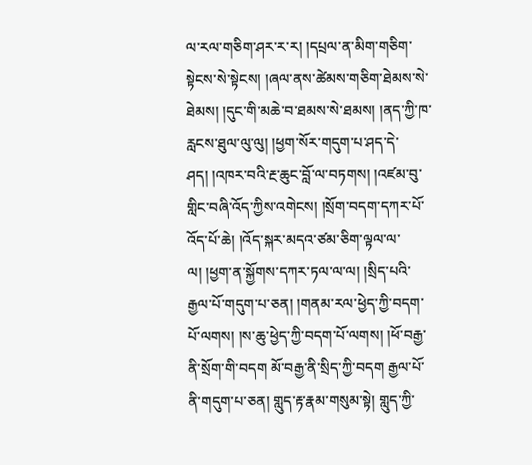ལ་རལ་གཅིག་ཤར་ར་ར། །དཔྲལ་ན་མིག་གཅིག་སྟེངས་སེ་སྟེངས། །ཞལ་ནས་ཚེམས་གཅིག་ཐེམས་སེ་ཐེམས། །དུང་གི་མཆེ་བ་ཐམས་སེ་ཐམས། །ནད་ཀྱི་ཁ་རླངས་ཐུལ་ལུ་ལུ། །ཕྱག་སོར་གདུག་པ་ཤད་དེ་ཤད། །འཁར་བའི་རྔ་ཆུང་བློ་ལ་བཏགས། །འཛམ་བུ་གླིང་བཞི་འོད་ཀྱིས་འགེངས། །སྲོག་བདག་དཀར་པོ་འོད་པོ་ཆེ། །འོད་སྐར་མདའ་ཙམ་ཅིག་ལྟལ་ལ་ལ། །ཕྱག་ན་སྐྱོགས་དཀར་ཏལ་ལ་ལ། །སྲིད་པའི་རྒྱལ་པོ་གདུག་པ་ཅན། །གནམ་རལ་ཕྱེད་ཀྱི་བདག་པོ་ལགས། །ས་ཆུ་ཕྱེད་ཀྱི་བདག་པོ་ལགས། །ཕོ་བརྒྱ་ནི་སྲོག་གི་བདག མོ་བརྒྱ་ནི་སྲིད་ཀྱི་བདག རྒྱལ་པོ་ནི་གདུག་པ་ཅན། གླུད་རྟ་རྣམ་གསུམ་སྟེ། གླུད་ཀྱི་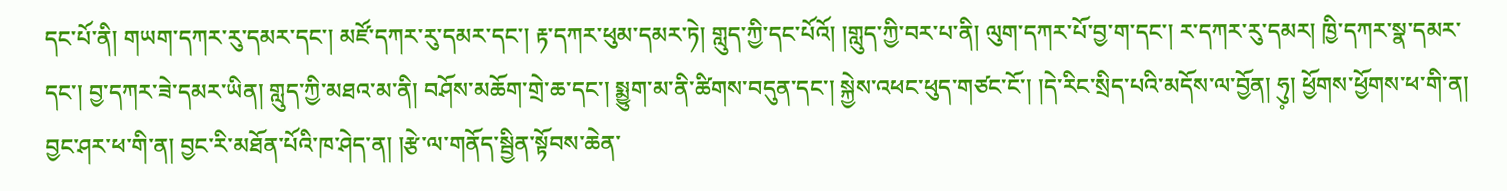དང་པོ་ནི། གཡག་དཀར་རུ་དམར་དང་། མཛོ་དཀར་རུ་དམར་དང་། རྟ་དཀར་ཕུམ་དམར་ཏེ། གླུད་ཀྱི་དང་པོའོ། །གླུད་ཀྱི་བར་པ་ནི། ལུག་དཀར་པོ་བྱ་ག་དང་། ར་དཀར་རུ་དམར། ཁྱི་དཀར་སྣ་དམར་དང་། བྱ་དཀར་ཟེ་དམར་ཡིན། གླུད་ཀྱི་མཐའ་མ་ནི། བཤོས་མཆོག་གྲེ་ཆ་དང་། སྨྱུག་མ་ནི་ཚིགས་བདུན་དང་། སྐྱེས་འཕང་ཕུད་གཙང་ངོ་། །དེ་རིང་སྲིད་པའི་མདོས་ལ་བྱོན། ཧུ༷། ཕྱོགས་ཕྱོགས་ཕ་གི་ན། བྱང་ཤར་ཕ་གི་ན། བྱང་རི་མཐོན་པོའི་ཁ་ཤེད་ན། །རྩེ་ལ་གནོད་སྦྱིན་སྟོབས་ཆེན་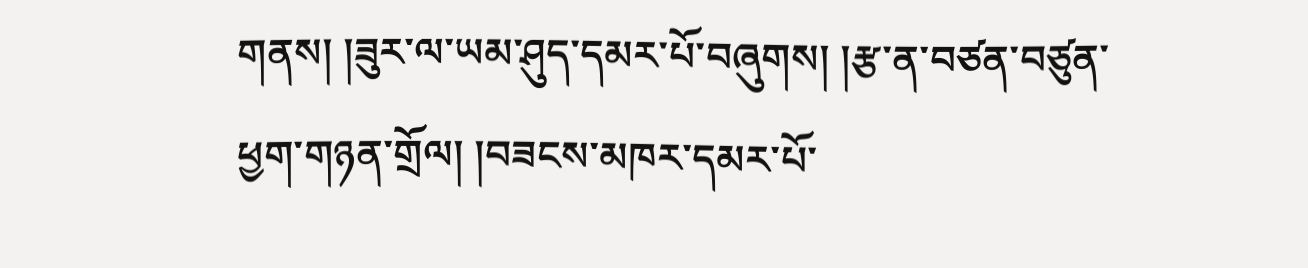གནས། །ཟུར་ལ་ཡམ་ཤུད་དམར་པོ་བཞུགས། །རྩ་ན་བཙན་བཙུན་ཕྱག་གཉན་གྲོལ། །བཟངས་མཁར་དམར་པོ་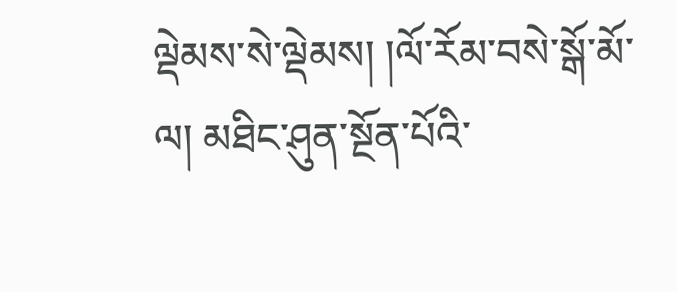ལྡེམས་སེ་ལྡེམས། །ལོ་རོམ་བསེ་སྒོ་མོ་ལ། མཐིང་ཤུན་སྔོན་པོའི་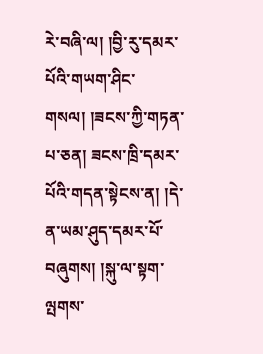རེ་བཞི་ལ། །བྱི་རུ་དམར་པོའི་གཡག་ཤིང་གསལ། །ཟངས་ཀྱི་གཏན་པ་ཅན། ཟངས་ཁྲི་དམར་པོའི་གདན་སྟེངས་ན། །དེ་ན་ཡམ་ཤུད་དམར་པོ་བཞུགས། །སྐུ་ལ་སྟག་ལྤགས་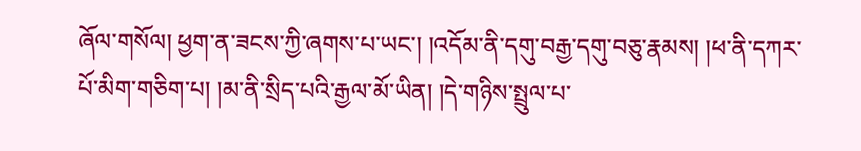ཞོལ་གསོལ། ཕྱག་ན་ཟངས་ཀྱི་ཞགས་པ་ཡང་། །འདོམ་ནི་དགུ་བརྒྱ་དགུ་བཅུ་རྣམས། །ཕ་ནི་དཀར་པོ་མིག་གཅིག་པ། །མ་ནི་སྲིད་པའི་རྒྱལ་མོ་ཡིན། །དེ་གཉིས་སྤྲུལ་པ་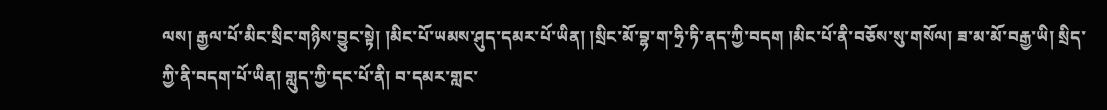ལས། རྒྱལ་པོ་མིང་སྲིང་གཉིས་བྱུང་སྟེ། །མིང་པོ་ཡམས་ཤུད་དམར་པོ་ཡིན། །སྲིང་མོ་བྷ་ག་ཧྲི་ཏི་ནད་ཀྱི་བདག །མིང་པོ་ནི་བཅོས་སུ་གསོལ། ཟ་མ་མོ་བརྒྱ་ཡི། སྲིད་ཀྱི་ནི་བདག་པོ་ཡིན། གླུད་ཀྱི་དང་པོ་ནི། བ་དམར་གླང་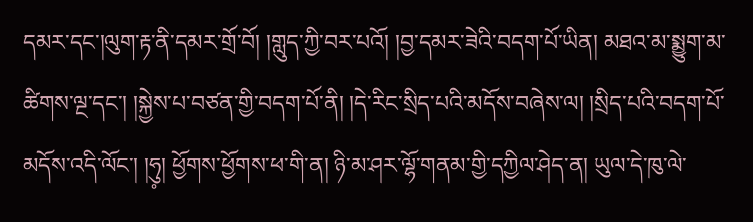དམར་དང་།ལུག་རྟ་ནི་དམར་གྲོ་བོ། །གླུད་ཀྱི་བར་པའོ། །བྱ་དམར་ཟེའི་བདག་པོ་ཡིན། མཐའ་མ་སྨྱུག་མ་ཚིགས་ལྔ་དང་། །སྐྱེས་པ་བཙན་གྱི་བདག་པོ་ནི། །དེ་རིང་སྲིད་པའི་མདོས་བཞེས་ལ། །སྲིད་པའི་བདག་པོ་མདོས་འདི་ལོང་། །ཧུ༷། ཕྱོགས་ཕྱོགས་ཕ་གི་ན། ཉི་མ་ཤར་ལྷོ་གནམ་གྱི་དཀྱིལ་ཤེད་ན། ཡུལ་དེ་ཁུ་ལེ་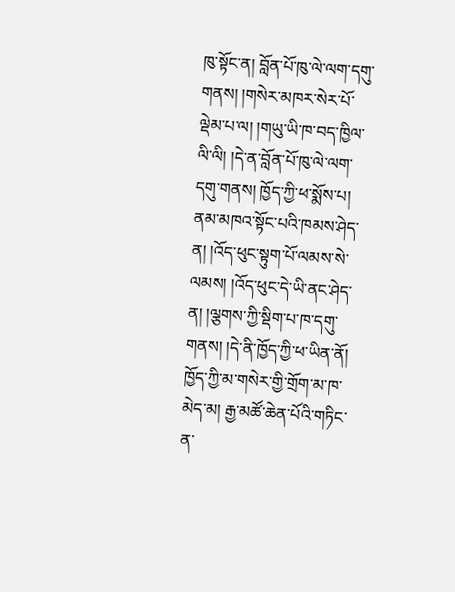ཁུ་སྟོང་ན། བློན་པོ་ཁུ་ལེ་ལག་དགུ་གནས། །གསེར་མཁར་སེར་པོ་ལྡེམ་པ་ལ། །གཡུ་ཡི་ཁ་བད་ཁྱིལ་ལི་ལི། །དེ་ན་བློན་པོ་ཁུ་ལེ་ལག་དགུ་གནས། ཁྱོད་ཀྱི་ཕ་སྨོས་པ། ནམ་མཁའ་སྟོང་པའི་ཁམས་ཤེད་ན། །འོད་ཕུང་སྟུག་པོ་ལམས་སེ་ལམས། །འོད་ཕུང་དེ་ཡི་ནང་ཤེད་ན། །ལྕགས་ཀྱི་སྡིག་པ་ཁ་དགུ་གནས། །དེ་ནི་ཁྱོད་ཀྱི་ཕ་ཡིན་ནོ། ཁྱོད་ཀྱི་མ་གསེར་གྱི་གྲོག་མ་ཁ་མེད་མ། རྒྱ་མཚོ་ཆེན་པོའི་གཏིང་ན་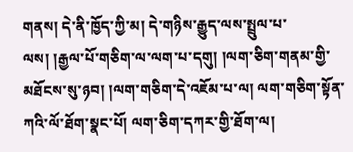གནས། དེ་ནི་ཁྱོད་ཀྱི་མ། དེ་གཉིས་རྒྱུད་ལས་སྤྲུལ་པ་ལས། །རྒྱལ་པོ་གཅིག་ལ་ལག་པ་དགུ། །ལག་ཅིག་གནམ་གྱི་མཐོངས་སུ་ཉབ། །ལག་གཅིག་དེ་འཇོམ་པ་ལ། ལག་གཅིག་སྟོན་ཀའི་ལོ་ཐོག་སྣང་པོ། ལག་ཅིག་དཀར་གྱི་ཐོག་ལ།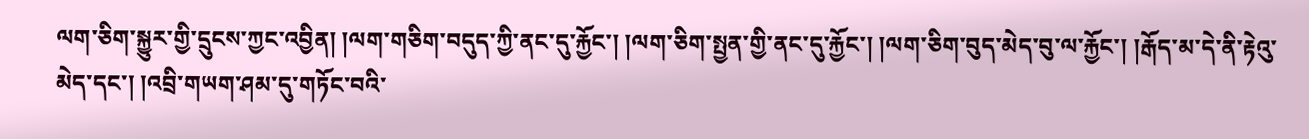ལག་ཅིག་སྐྱུར་གྱི་དྲུངས་ཀྱང་འབྱིན། །ལག་གཅིག་བདུད་ཀྱི་ནང་དུ་རྐྱོང་། །ལག་ཅིག་སྤྱན་གྱི་ནང་དུ་རྐྱོང་། །ལག་ཅིག་བུད་མེད་བུ་ལ་རྐྱོང་། །རྒོད་མ་དེ་ནི་རྟེའུ་མེད་དང་། །འབྲི་གཡག་ཤམ་དུ་གཏོང་བའི་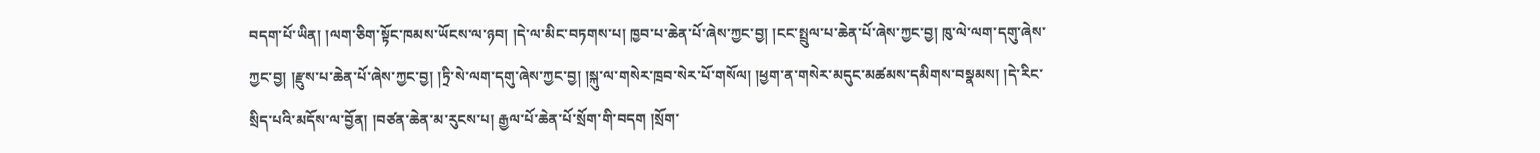བདག་པོ་ཡིན། །ལག་ཅིག་སྟོང་ཁམས་ཡོངས་ལ་ཉབ། །དེ་ལ་མིང་བཏགས་པ། ཁྱབ་པ་ཆེན་པོ་ཞེས་ཀྱང་བྱ། །ངང་སྤྲུལ་པ་ཆེན་པོ་ཞེས་ཀྱང་བྱ། ཁུ་ལེ་ལག་དགུ་ཞེས་ཀྱང་བྱ། །རྫུས་པ་ཆེན་པོ་ཞེས་ཀྱང་བྱ། །ཏྲི་སེ་ལག་དགུ་ཞེས་ཀྱང་བྱ། །སྐུ་ལ་གསེར་ཁྲབ་སེར་པོ་གསོལ། །ཕྱག་ན་གསེར་མདུང་མཚམས་དམིགས་བསྣམས། །དེ་རིང་སྲིད་པའི་མདོས་ལ་བྱོན། །བཙན་ཆེན་མ་རུངས་པ། རྒྱལ་པོ་ཆེན་པོ་སྲོག་གི་བདག །སྲོག་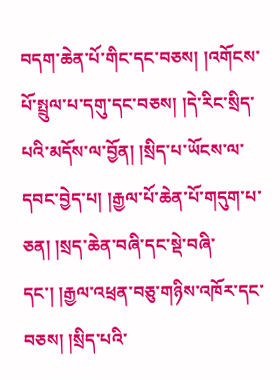བདག་ཆེན་པོ་གིང་དང་བཅས། །འགོངས་པོ་སྤྲུལ་པ་དགུ་དང་བཅས། །དེ་རིང་སྲིད་པའི་མདོས་ལ་བྱོན། །སྲིད་པ་ཡོངས་ལ་དབང་བྱེད་པ། །རྒྱལ་པོ་ཆེན་པོ་གདུག་པ་ཅན། །སྲད་ཆེན་བཞི་དང་སྡེ་བཞི་དང་། །རྒྱལ་འཕྲན་བཅུ་གཉིས་འཁོར་དང་བཅས། །སྲིད་པའི་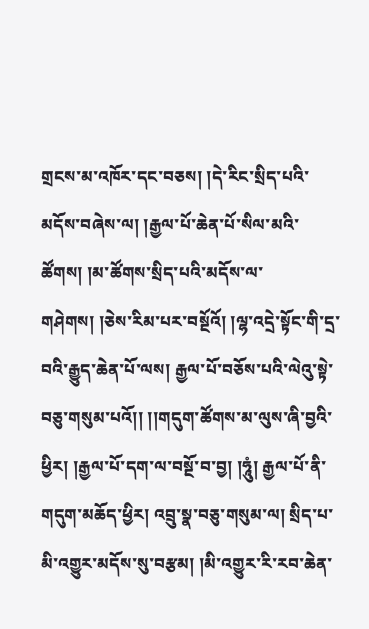གྲངས་མ་འཁོར་དང་བཅས། །དེ་རིང་སྲིད་པའི་མདོས་བཞེས་ལ། །རྒྱལ་པོ་ཆེན་པོ་སིལ་མའི་ཚོགས། །མ་ཚོགས་སྲིད་པའི་མདོས་ལ་གཤེགས། །ཅེས་རིམ་པར་བསྔོའོ། །ལྷ་འདྲེ་སྟོང་གི་དྲ་བའི་རྒྱུད་ཆེན་པོ་ལས། རྒྱལ་པོ་བཅོས་པའི་ལེའུ་སྟེ་བཅུ་གསུམ་པའོ།། །།གདུག་ཚོགས་མ་ལུས་ཞི་བྱའི་ཕྱིར། །རྒྱལ་པོ་དག་ལ་བསྔོ་བ་བྱ། །ཧཱུཾ། རྒྱལ་པོ་ནི་གདུག་མཆོད་ཕྱིར། འབྲུ་སྣ་བཅུ་གསུམ་ལ། སྲིད་པ་མི་འགྱུར་མདོས་སུ་བརྩམ། །མི་འགྱུར་རི་རབ་ཆེན་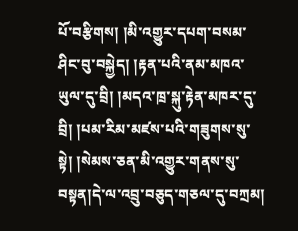པོ་བརྩིགས། །མི་འགྱུར་དཔག་བསམ་ཤིང་བུ་བསྐྱེད། །རྟན་པའི་ནམ་མཁའ་ཡུལ་དུ་བྲི། །མདའ་ཁྲ་སྐུ་རྟེན་མཁར་དུ་བྲི། །པམ་རིམ་མཛས་པའི་གཟུགས་སུ་སྟེ། །སེམས་ཅན་མི་འགྱུར་གནས་སུ་བསྟན།དེ་ལ་འབྲུ་བཅུད་གཅལ་དུ་བཀྲམ།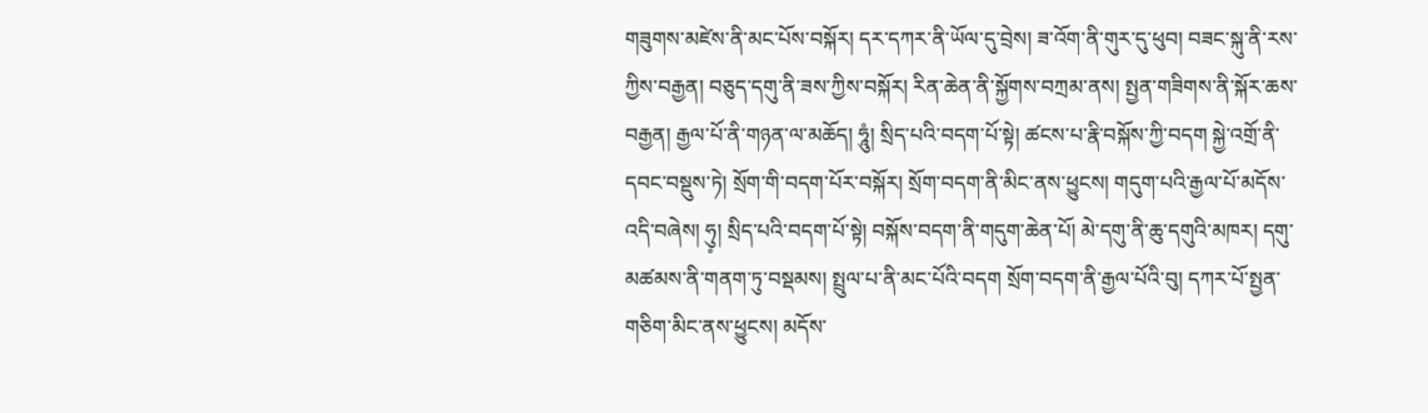གཟུགས་མཛེས་ནི་མང་པོས་བསྐོར། དར་དཀར་ནི་ཡོལ་དུ་བྲེས། ཟ་འོག་ནི་གུར་དུ་ཕུབ། བཟང་སྐུ་ནི་རས་ཀྱིས་བརྒྱན། བཅུད་དགུ་ནི་ཟས་ཀྱིས་བསྐོར། རིན་ཆེན་ནི་སྐྱོགས་བཀྲམ་ནས། སྤྱན་གཟིགས་ནི་སྐོར་ཆས་བརྒྱན། རྒྱལ་པོ་ནི་གཉན་ལ་མཆོད། ཧཱུཾ། སྲིད་པའི་བདག་པོ་སྟེ། ཚངས་པ་རྣི་བསྐོས་ཀྱི་བདག སྐྱེ་འགྲོ་ནི་དབང་བསྡུས་ཏེ། སྲོག་གི་བདག་པོར་བསྐོར། སྲོག་བདག་ནི་མིང་ནས་ཕྱུངས། གདུག་པའི་རྒྱལ་པོ་མདོས་འདི་བཞེས། ཧུ༷། སྲིད་པའི་བདག་པོ་སྟེ། བསྐོས་བདག་ནི་གདུག་ཆེན་པོ། མེ་དགུ་ནི་ཆུ་དགུའི་མཁར། དགུ་མཚམས་ནི་གནག་ཏུ་བསྡམས། སྤྲུལ་པ་ནི་མང་པོའི་བདག སྲོག་བདག་ནི་རྒྱལ་པོའི་བུ། དཀར་པོ་སྤྱན་གཅིག་མིང་ནས་ཕྱུངས། མདོས་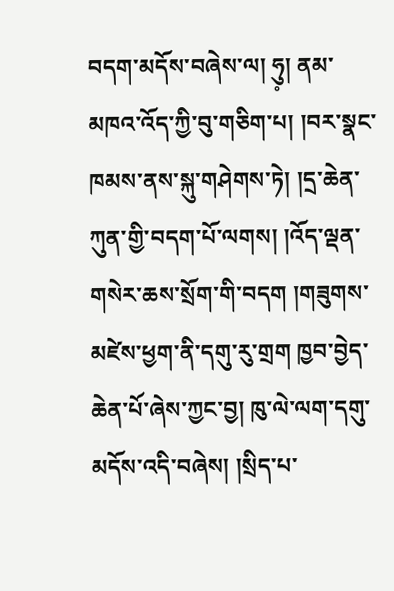བདག་མདོས་བཞེས་ལ། ཧུ༷། ནམ་མཁའ་འོད་ཀྱི་བུ་གཅིག་པ། །བར་སྣང་ཁམས་ནས་སྐུ་གཤེགས་ཏེ། །དྲ་ཆེན་ཀུན་གྱི་བདག་པོ་ལགས། །འོད་ལྡན་གསེར་ཆས་སྲོག་གི་བདག །གཟུགས་མཛེས་ཕྱག་ནི་དགུ་རུ་གྲག ཁྱབ་བྱེད་ཆེན་པོ་ཞེས་ཀྱང་བྱ། ཁུ་ལེ་ལག་དགུ་མདོས་འདི་བཞེས། །སྲིད་པ་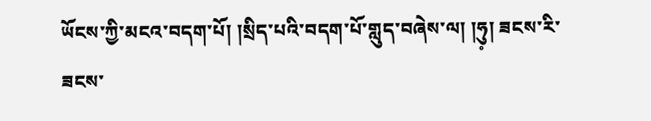ཡོངས་ཀྱི་མངའ་བདག་པོ། །སྲིད་པའི་བདག་པོ་གླུད་བཞེས་ལ། །ཧུ༷། ཟངས་རི་ཟངས་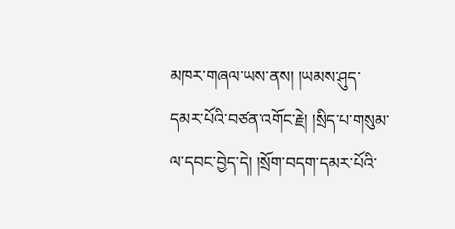མཁར་གཞལ་ཡས་ནས། །ཡམས་ཤུད་དམར་པོའི་བཙན་འགོང་རྗེ། །སྲིད་པ་གསུམ་ལ་དབང་བྱེད་དེ། །སྲོག་བདག་དམར་པོའི་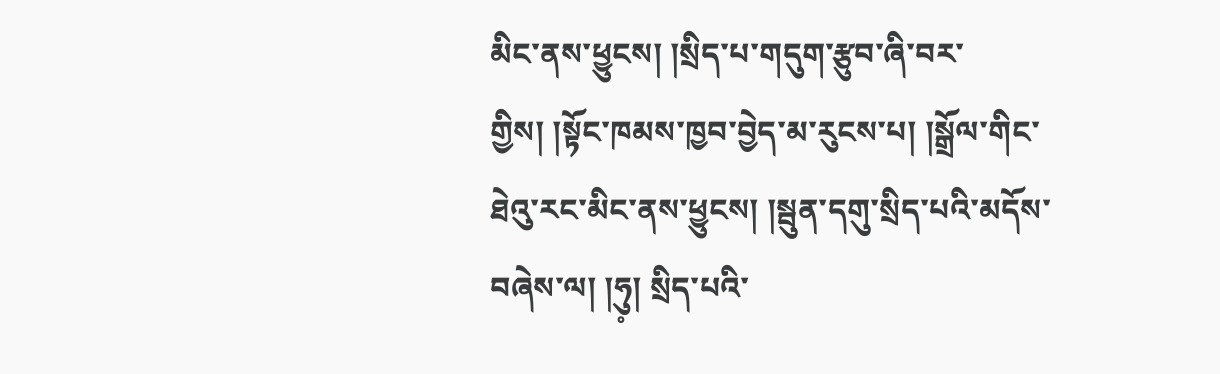མིང་ནས་ཕྱུངས། །སྲིད་པ་གདུག་རྩུབ་ཞི་བར་གྱིས། །སྟོང་ཁམས་ཁྱབ་བྱེད་མ་རུངས་པ། །སྒྲོལ་གིང་ཐེའུ་རང་མིང་ནས་ཕྱུངས། །སྦུན་དགུ་སྲིད་པའི་མདོས་བཞེས་ལ། །ཧུ༷། སྲིད་པའི་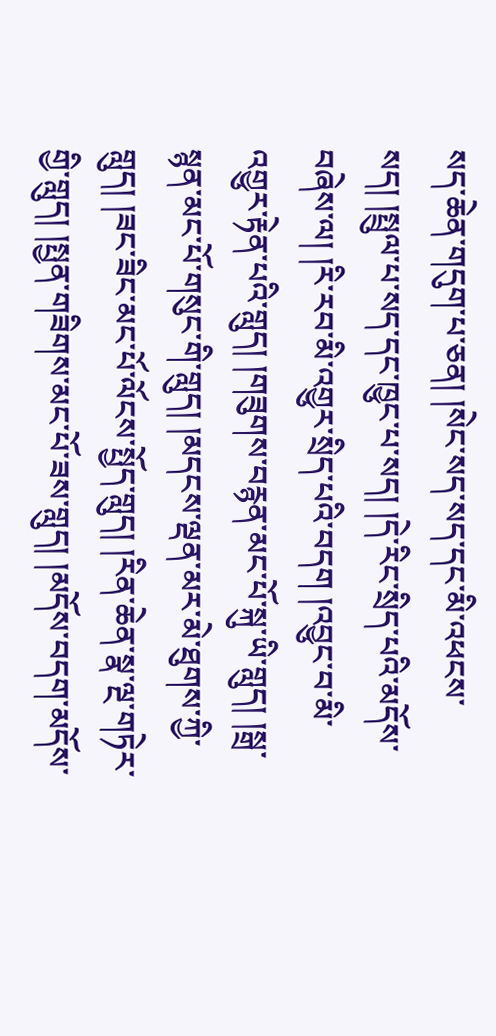སད་ཆེན་གདུག་པ་ཅན། །སེང་སད་སད་དང་མི་འཕངས་སད། །སྤྲུལ་པ་སད་དང་ཁྱུང་པ་སད། །དེ་རིང་སྲིད་པའི་མདོས་བཞེས་ལ། །རི་རབ་མི་འགྱུར་སྲིད་པའི་བདག །འབྱུང་བ་མི་འགྱུར་རྟེན་པའི་གླུད། །གཟུགས་བརྙན་མང་པོ་སྐུ་ཡི་གླུད། །སྒྲ་སྙན་མང་པོ་གསུང་གི་གླུད། །མདངས་ལྡན་མར་མེ་ཐུགས་ཀྱི་གླུད། །ཟང་ཟིང་མང་པོ་ལོངས་སྤྱོད་གླུད། །རིན་ཆེན་སྣ་ལྔ་གཏེར་གྱི་གླུད། །སྤྱན་གཟིགས་མང་པོ་ཟས་གླུད། །མདོས་བདག་མདོས་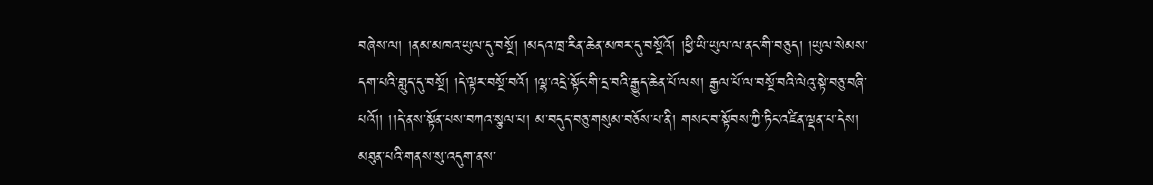བཞེས་ལ། །ནམ་མཁའ་ཡུལ་དུ་བསྔོ། །མདའ་ཁྲ་རིན་ཆེན་མཁར་དུ་བསྔོའོ། །ཕྱི་ཡི་ཡུལ་ལ་ནང་གི་བཅུད། །ཡུལ་སེམས་དག་པའི་གླུད་དུ་བསྔོ། །དེ་ལྟར་བསྔོ་བའོ། །ལྷ་འདྲེ་སྟོང་གི་དྲ་བའི་རྒྱུད་ཆེན་པོ་ལས། རྒྱལ་པོ་ལ་བསྔོ་བའི་ལེའུ་སྟེ་བཅུ་བཞི་པའོ།། །།དེ་ནས་སྟོན་པས་བཀའ་སྩལ་པ། མ་བདུད་བཅུ་གསུམ་བཅོས་པ་ནི། གསང་བ་སྟོབས་ཀྱི་ཏིང་འཛིན་ལྡན་པ་དེས། མཐུན་པའི་གནས་སུ་འདུག་ནས་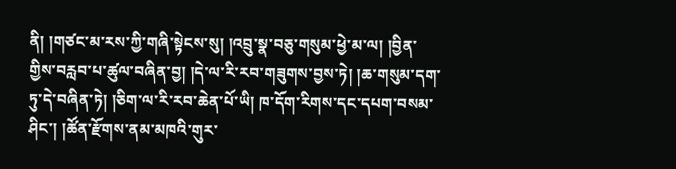ནི། །གཙང་མ་རས་ཀྱི་གཞི་སྟེངས་སུ། །འབྲུ་སྣ་བཅུ་གསུམ་ཕྱེ་མ་ལ། །བྱིན་གྱིས་བརླབ་པ་ཚུལ་བཞིན་བྱ། །དེ་ལ་རི་རབ་གཟུགས་བྱས་ཏེ། །ཆ་གསུམ་དག་ཏུ་དེ་བཞིན་ཏེ། །ཅིག་ལ་རི་རབ་ཆེན་པོ་ཡི། ཁ་དོག་རིགས་དང་དཔག་བསམ་ཤིང་། །ཚོན་རྫོགས་ནམ་མཁའི་གུར་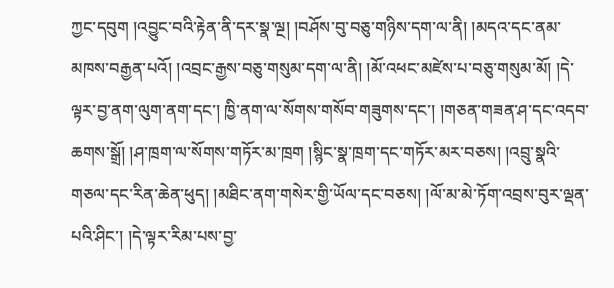ཀྱང་དབུག །འབྱུང་བའི་རྟེན་ནི་དར་སྣ་ལྔ། །བཤོས་བུ་བཅུ་གཉིས་དག་ལ་ནི། །མདའ་དང་ནམ་མཁས་བརྒྱན་པའོ། །འབྲང་རྒྱས་བཅུ་གསུམ་དག་ལ་ནི། །མོ་འཕང་མཛེས་པ་བཅུ་གསུམ་མོ། །དེ་ལྟར་བྱ་ནག་ལུག་ནག་དང་། ཁྱི་ནག་ལ་སོགས་གསོབ་གཟུགས་དང་། །གཅན་གཟན་ཤ་དང་འདབ་ཆགས་སྒྲོ། །ཤ་ཁྲག་ལ་སོགས་གཏོར་མ་ཁྲག །སྙིང་སྣ་ཁྲག་དང་གཏོར་མར་བཅས། །འབྲུ་སྣའི་གཅལ་དང་རིན་ཆེན་ཕུད། །མཐིང་ནག་གསེར་གྱི་ཡོལ་དང་བཅས། །ལོ་མ་མེ་ཏོག་འབྲས་བུར་ལྡན་པའི་ཤིང་། །དེ་ལྟར་རིམ་པས་བྱ་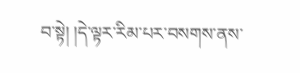བ་སྟེ། །དེ་ལྟར་རིམ་པར་བསགས་ནས་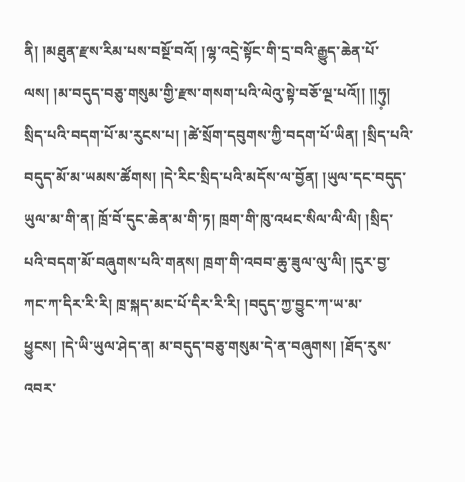ནི། །མཐུན་རྫས་རིམ་པས་བསྔོ་བའོ། །ལྷ་འདྲེ་སྟོང་གི་དྲ་བའི་རྒྱུད་ཆེན་པོ་ལས། །མ་བདུད་བཅུ་གསུམ་གྱི་རྫས་གསག་པའི་ལེའུ་སྟེ་བཅོ་ལྔ་པའོ།། །།ཧུ༷། སྲིད་པའི་བདག་པོ་མ་རུངས་པ། །ཚེ་སྲོག་དབུགས་ཀྱི་བདག་པོ་ཡིན། །སྲིད་པའི་བདུད་མོ་མ་ཡམས་ཚོགས། །དེ་རིང་སྲིད་པའི་མདོས་ལ་བྱོན། །ཡུལ་དང་བདུད་ཡུལ་མ་གི་ན། ཁྲོ་བོ་དུང་ཆེན་མ་གི་ཏ། ཁྲག་གི་ཁུ་འཕང་སིལ་ལི་ལི། །སྲིད་པའི་བདག་མོ་བཞུགས་པའི་གནས། ཁྲག་གི་འབབ་ཆུ་ཟུལ་ལུ་ལི། །དུར་བྱ་ཀང་ཀ་དིར་རི་རི། ཁྲ་སྐད་མང་པོ་དིར་རི་རི། །བདུད་ཀྱ་བྱུང་ཀ་ཡ་མ་ཕྱུངས། །དེ་ཡི་ཡུལ་ཤེད་ན། མ་བདུད་བཅུ་གསུམ་དེ་ན་བཞུགས། །ཐོད་རུས་འབར་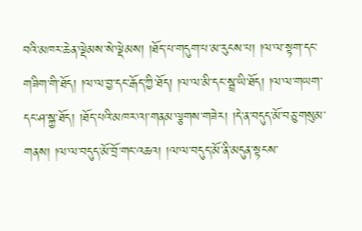བའི་མཁར་ཆེན་ལྡེམས་སེ་ལྡེམས། །ཐོད་པ་གདུག་པ་མ་རུངས་པ། །ལ་ལ་སྟག་དང་གཟིག་གི་ཐོད། །ལ་ལ་བྱ་དང་རྒོད་ཀྱི་ཐོད། །ལ་ལ་མི་དང་སྦྲ་ཡི་ཐོད། །ལ་ལ་གཡག་དང་ཤ་སྐྱ་ཐོད། །ཐོད་པའི་མཁར་འ།་གནམ་ལྕགས་གཟེར། །དེ་ན་བདུད་མོ་བཅུ་གསུམ་གནས། །ལ་ལ་བདུད་མོ་བྲོ་གང་འཆའ། །ལ་ལ་བདུད་མོ་ནི་མདུན་སྟངས་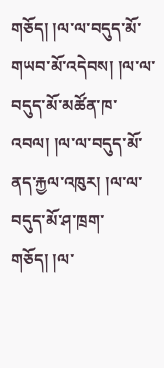གཅོད། །ལ་ལ་བདུད་མོ་གཡབ་མོ་འདེབས། །ལ་ལ་བདུད་མོ་མཚོན་ཁ་འབལ། །ལ་ལ་བདུད་མོ་ནད་རྐྱལ་འཁུར། །ལ་ལ་བདུད་མོ་ཤ་ཁྲག་གཅོད། །ལ་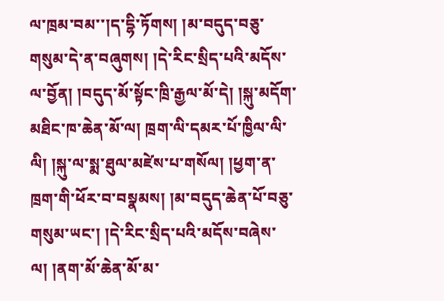ལ་ཁྲམ་བམ་་།ད་དྷི་ཏོགས། །མ་བདུད་བཅུ་གསུམ་དེ་ན་བཞུགས། །དེ་རིང་སྲིད་པའི་མདོས་ལ་བྱོན། །བདུད་མོ་སྟོང་ཁྲི་རྒྱལ་མོ་དེ། །སྐུ་མདོག་མཐིང་ཁ་ཆེན་མོ་ལ། ཁྲག་ལི་དམར་པོ་ཁྱིལ་ལི་ལི། །སྐུ་ལ་སྨ་ཐུལ་མཛེས་པ་གསོལ། །ཕྱག་ན་ཁྲག་གི་ཕོར་བ་བསྣམས། །མ་བདུད་ཆེན་པོ་བཅུ་གསུམ་ཡང་། །དེ་རིང་སྲིད་པའི་མདོས་བཞེས་ལ། །ནག་མོ་ཆེན་མོ་མ་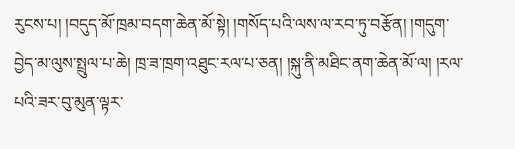རུངས་པ། །བདུད་མོ་ཁྲམ་བདག་ཆེན་མོ་སྟེ། །གསོད་པའི་ལས་ལ་རབ་ཏུ་བརྩོན། །གདུག་བྱེད་མ་ལུས་སྤྲུལ་པ་ཆེ། ཁྲ་ཟ་ཁྲག་འཐུང་རལ་པ་ཅན། །སྐུ་ནི་མཐིང་ནག་ཆེན་མོ་ལ། །རལ་པའི་ཟར་བུ་མུན་ལྟར་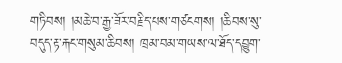གཏིབས། །མཆེ་བ་རྒྱ་ཟོར་བརྗིད་པས་གཙངགས། །ཆིབས་སུ་བདུད་རྟ་རྐང་གསུམ་ཆིབས། ཁྲམ་བམ་གཡས་ལ་ཐོད་དབྱུག་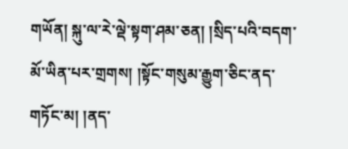གཡོན། སྐུ་ལ་རེ་ལྡེ་སྟག་ཤམ་ཅན། །སྲིད་པའི་བདག་མོ་ཡིན་པར་གྲགས། །སྟོང་གསུམ་རྒྱུག་ཅིང་ནད་གཏོང་མ། །ནད་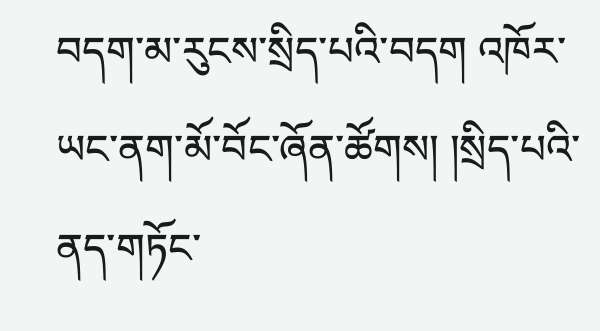བདག་མ་རུངས་སྲིད་པའི་བདག འཁོར་ཡང་ནག་མོ་བོང་ཞོན་ཚོགས། །སྲིད་པའི་ནད་གཏོང་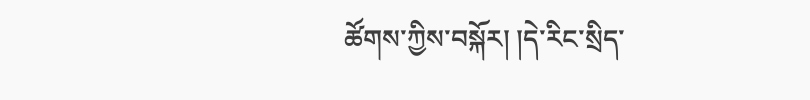ཚོགས་ཀྱིས་བསྐོར། །དེ་རིང་སྲིད་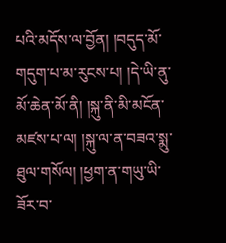པའི་མདོས་ལ་བྱོན། །བདུད་མོ་གདུག་པ་མ་རུངས་པ། །དེ་ཡི་ནུ་མོ་ཆེན་མོ་ནི། །སྐུ་ནི་མི་མངོན་མཛས་པ་ལ། །སྐུ་ལ་ན་བཟའ་སྨུ་ཐུལ་གསོལ། །ཕྱག་ན་གཡུ་ཡི་ཟོར་བ་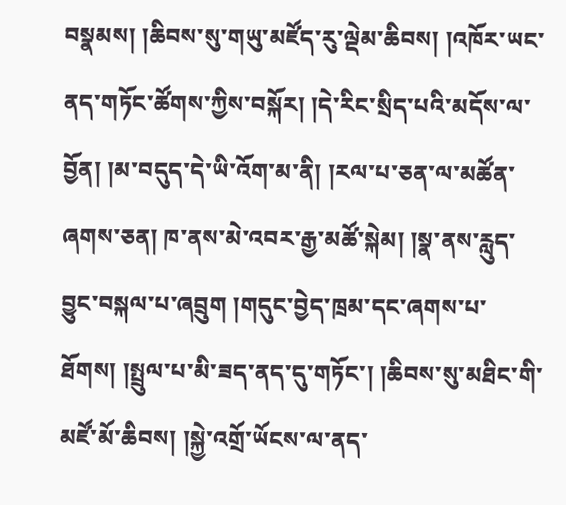བསྣམས། །ཆིབས་སུ་གཡུ་མཛོད་རུ་ལྡེམ་ཆིབས། །འཁོར་ཡང་ནད་གཏོང་ཚོགས་ཀྱིས་བསྐོར། །དེ་རིང་སྲིད་པའི་མདོས་ལ་བྱོན། །མ་བདུད་དེ་ཡི་འོག་མ་ནི། །རལ་པ་ཅན་ལ་མཚོན་ཞགས་ཅན། ཁ་ནས་མེ་འབར་རྒྱ་མཚོ་སྐེམ། །སྣ་ནས་རླུད་བྱུང་བསྐལ་པ་ཞབྲུག །གདུང་བྱེད་ཁྲམ་དང་ཞགས་པ་ཐོགས། །སྤྲུལ་པ་མི་ཟད་ནད་དུ་གཏོང་། །ཆིབས་སུ་མཐིང་གི་མཛོ་མོ་ཆིབས། །སྐྱེ་འགྲོ་ཡོངས་ལ་ནད་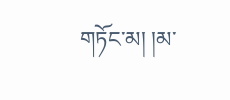གཏོང་མ། །མ་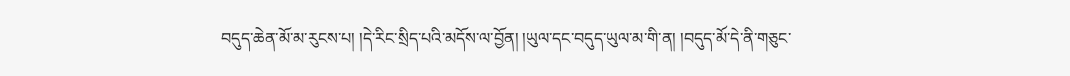བདུད་ཆེན་མོ་མ་རུངས་པ། །དེ་རིང་སྲིད་པའི་མདོས་ལ་བྱོན། །ཡུལ་དང་བདུད་ཡུལ་མ་གི་ན། །བདུད་མོ་དེ་ནི་གཅུང་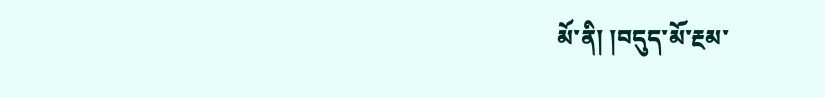མོ་ནི། །བདུད་མོ་རྔམ་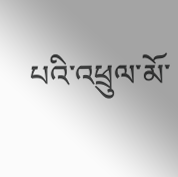པའི་འཕྲུལ་མོ་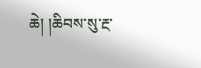ཆེ། །ཆིབས་སུ་རྔ་